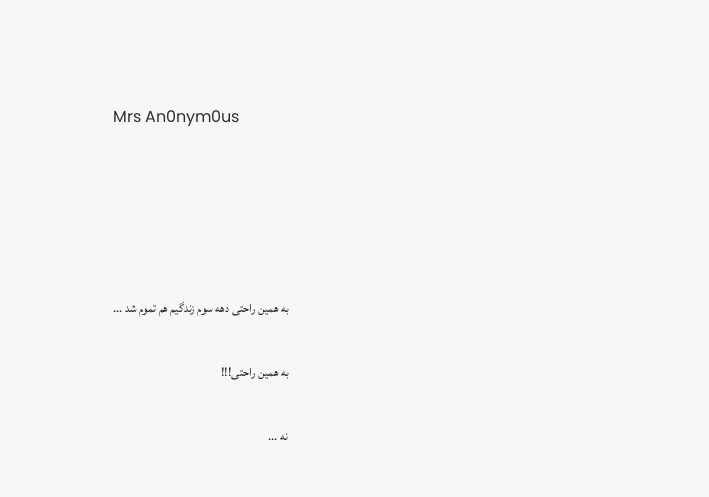Mrs An0nym0us





به همین راحتی دهه سوم زندگیم هم تموم شد ...

به همین راحتی!!!

نه ...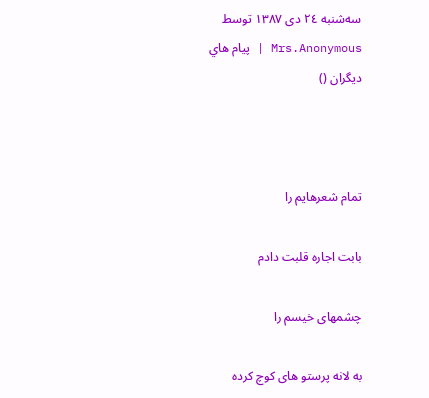سه‌شنبه ٢٤ دی ۱۳۸٧ توسط Mrs.Anonymous | پيام هاي ديگران ()



تمام شعرهایم را

بابت اجاره قلبت دادم

چشمهای خیسم را

به لانه پرستو های کوچ کرده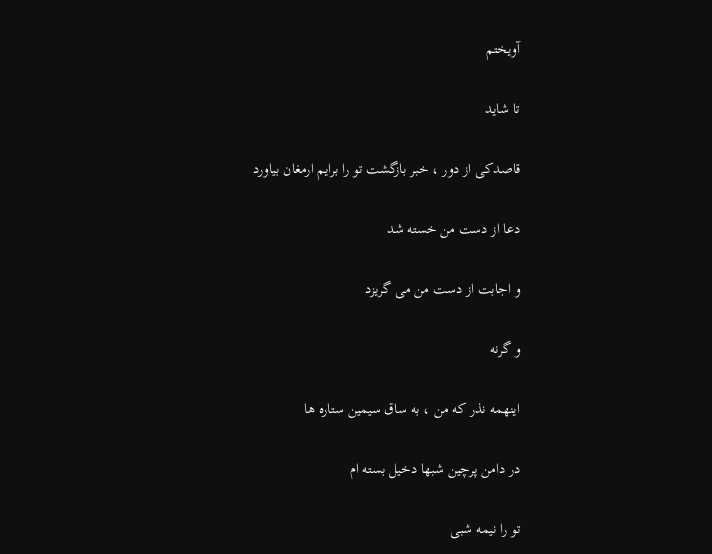آویختم

تا شاید

قاصدکی از دور ، خبر بازگشت تو را برایم ارمغان بیاورد

دعا از دست من خسته شد

و اجابت از دست من می گریزد

و گرنه

اینهمه نذر که من ، به ساق سیمین ستاره ها

در دامن پرچین شبها دخیل بسته ام

تو را نیمه شبی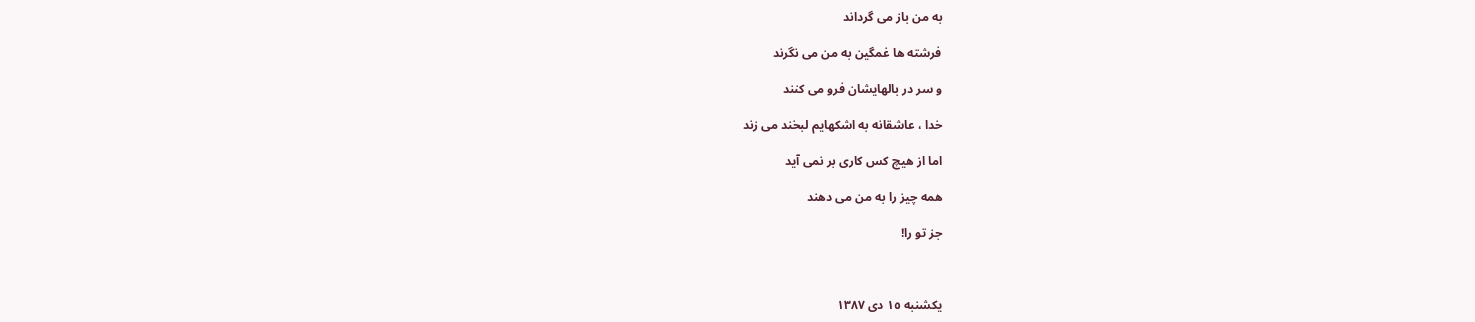به من باز می گرداند

فرشته ها غمگین به من می نگرند

و سر در بالهایشان فرو می کنند

خدا ، عاشقانه به اشکهایم لبخند می زند

اما از هیچ کس کاری بر نمی آید

همه چیز را به من می دهند

جز تو را!



یکشنبه ۱٥ دی ۱۳۸٧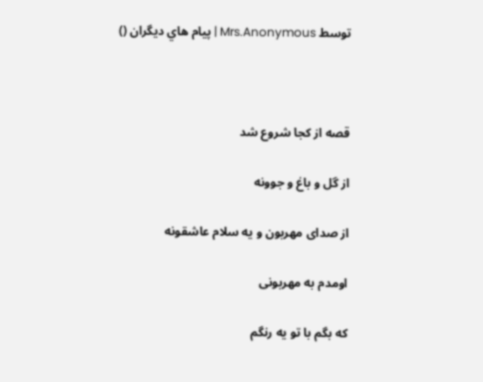توسط Mrs.Anonymous | پيام هاي ديگران ()



قصه از کجا شروع شد

از گل و باغ و جوونه

از صدای مهربون و یه سلام عاشقونه

اومدم به مهربونی

که بگم با تو یه رنگم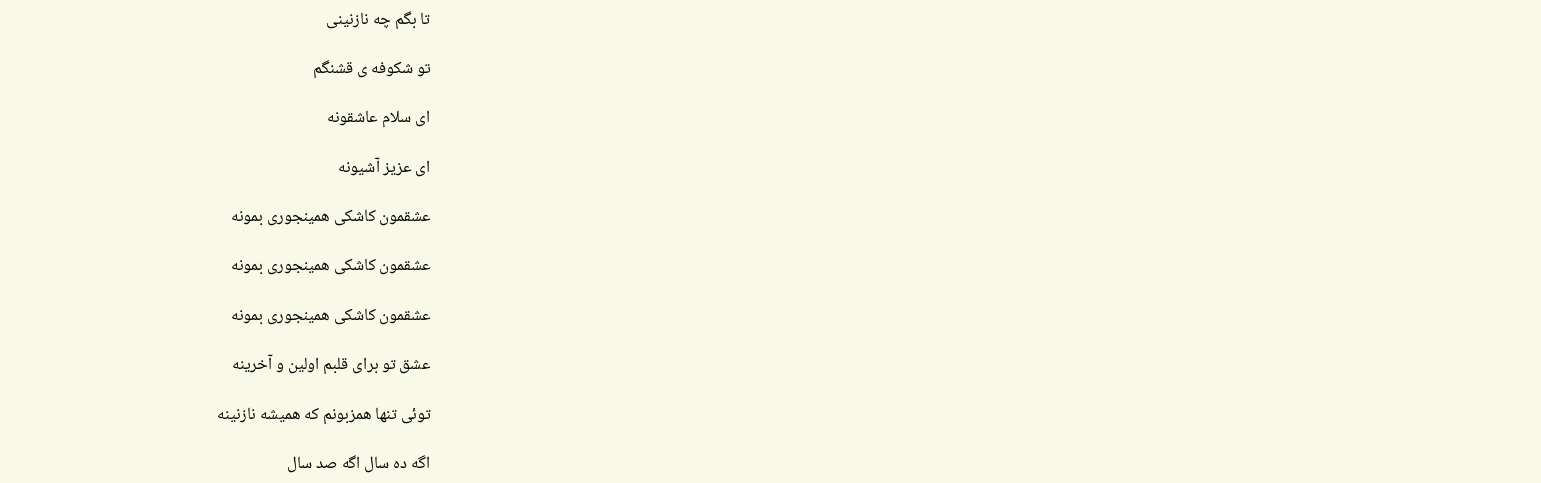تا بگم چه نازنینی

تو شکوفه ی قشنگم

ای سلام عاشقونه

ای عزیز آشیونه

عشقمون کاشکی همینجوری بمونه

عشقمون کاشکی همینجوری بمونه

عشقمون کاشکی همینجوری بمونه

عشق تو برای قلبم اولین و آخرینه

توئی تنها همزبونم که همیشه نازنینه

اگه ده سال اگه صد سال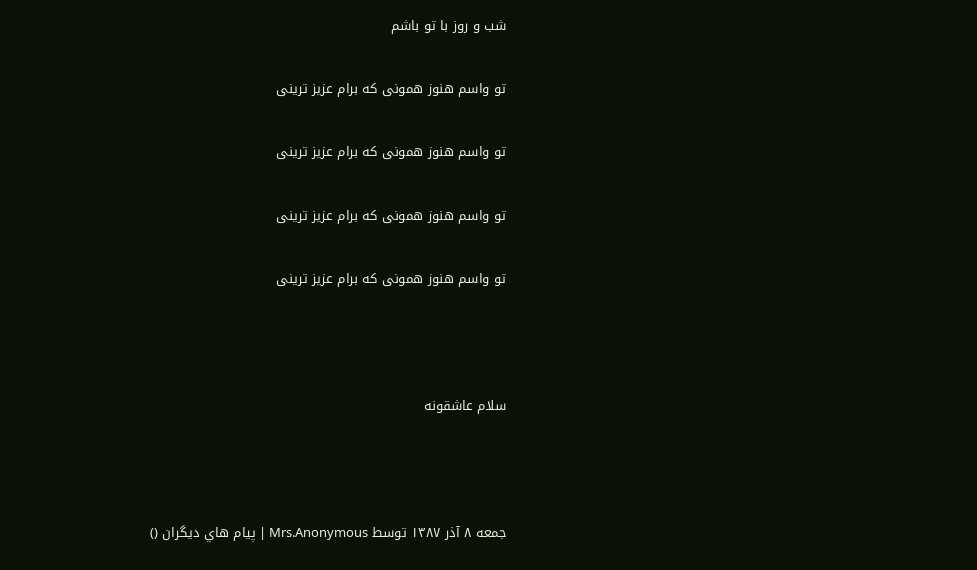شب و روز با تو باشم

تو واسم هنوز همونی که برام عزیز ترینی

تو واسم هنوز همونی که برام عزیز ترینی

تو واسم هنوز همونی که برام عزیز ترینی

تو واسم هنوز همونی که برام عزیز ترینی



سلام عاشقونه



جمعه ۸ آذر ۱۳۸٧ توسط Mrs.Anonymous | پيام هاي ديگران ()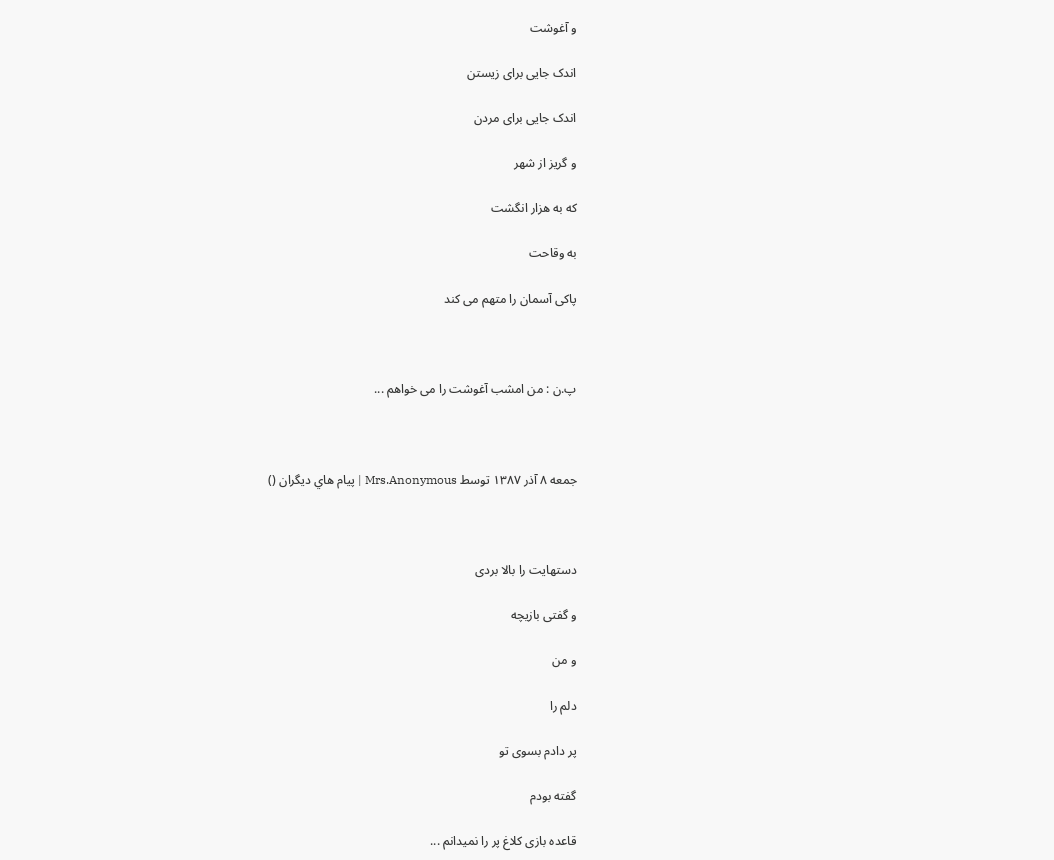و آغوشت

اندک جایی برای زیستن

اندک جایی برای مردن

و گریز از شهر

که به هزار انگشت

به وقاحت

پاکی آسمان را متهم می کند



پ.ن : من امشب آغوشت را می خواهم ...



جمعه ۸ آذر ۱۳۸٧ توسط Mrs.Anonymous | پيام هاي ديگران ()



دستهایت را بالا بردی

و گفتی بازیچه

و من

دلم را

پر دادم بسوی تو

گفته بودم

قاعده بازی کلاغ پر را نمیدانم ...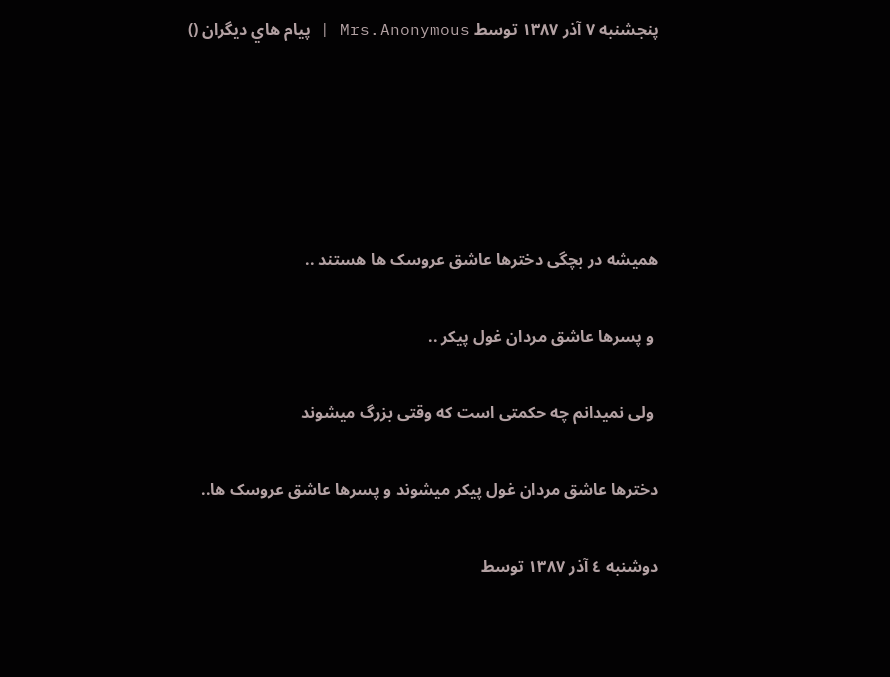پنجشنبه ٧ آذر ۱۳۸٧ توسط Mrs.Anonymous | پيام هاي ديگران ()





همیشه در بچگی دخترها عاشق عروسک ها هستند ..

 و پسرها عاشق مردان غول پیکر ..

 ولی نمیدانم چه حکمتی است که وقتی بزرگ میشوند

دخترها عاشق مردان غول پیکر میشوند و پسرها عاشق عروسک ها..

دوشنبه ٤ آذر ۱۳۸٧ توسط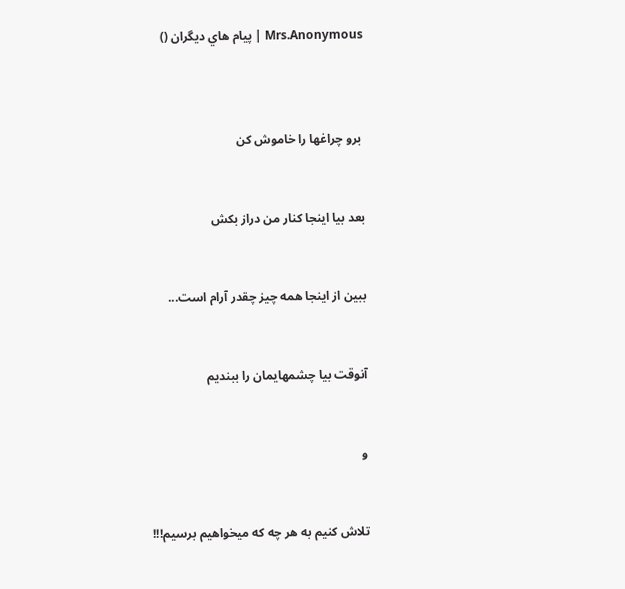Mrs.Anonymous | پيام هاي ديگران ()



 برو چراغها را خاموش کن


بعد بیا اینجا کنار من دراز بکش


ببین از اینجا همه چیز چقدر آرام است...


آنوقت بیا چشمهایمان را ببندیم


و


تلاش کنیم به هر چه که میخواهیم برسیم!!!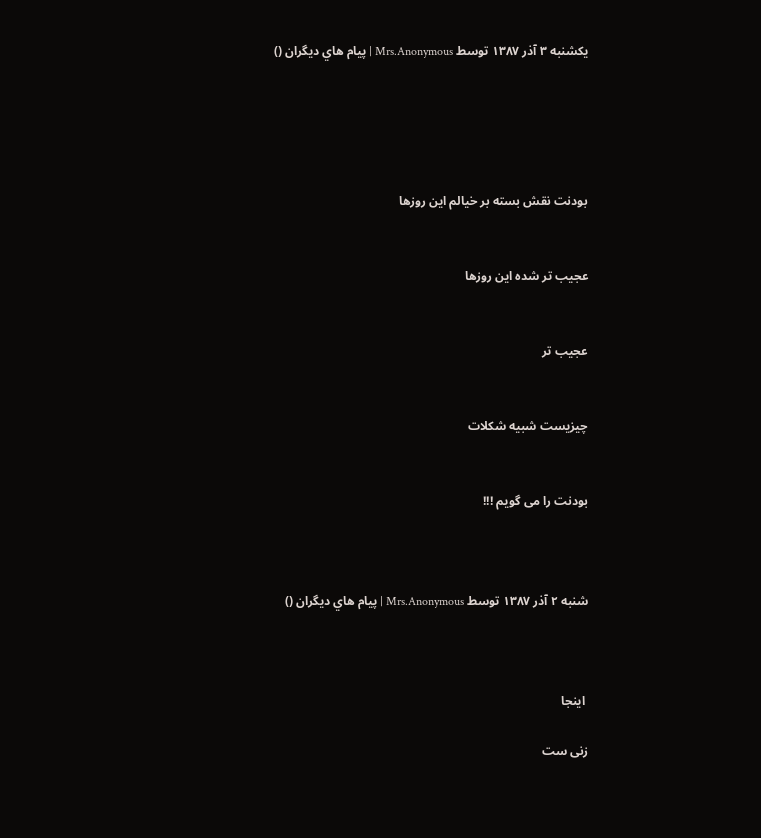یکشنبه ۳ آذر ۱۳۸٧ توسط Mrs.Anonymous | پيام هاي ديگران ()





بودنت نقش بسته بر خیالم این روزها


عجیب تر شده این روزها


عجیب تر


چیزیست شبیه شکلات


بودنت را می گویم !!!



شنبه ٢ آذر ۱۳۸٧ توسط Mrs.Anonymous | پيام هاي ديگران ()



 اینجا

زنی ست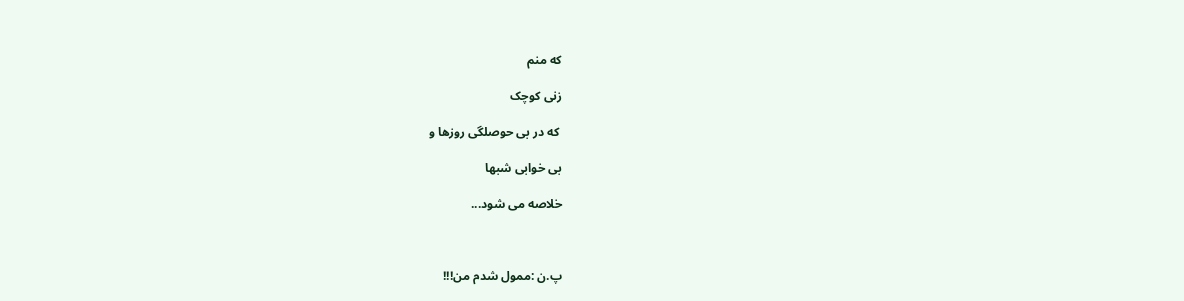که منم

زنی کوچک

 که در بی حوصلگی روزها و

بی خوابی شبها

خلاصه می شود...



پ.ن :ممول شدم من!!!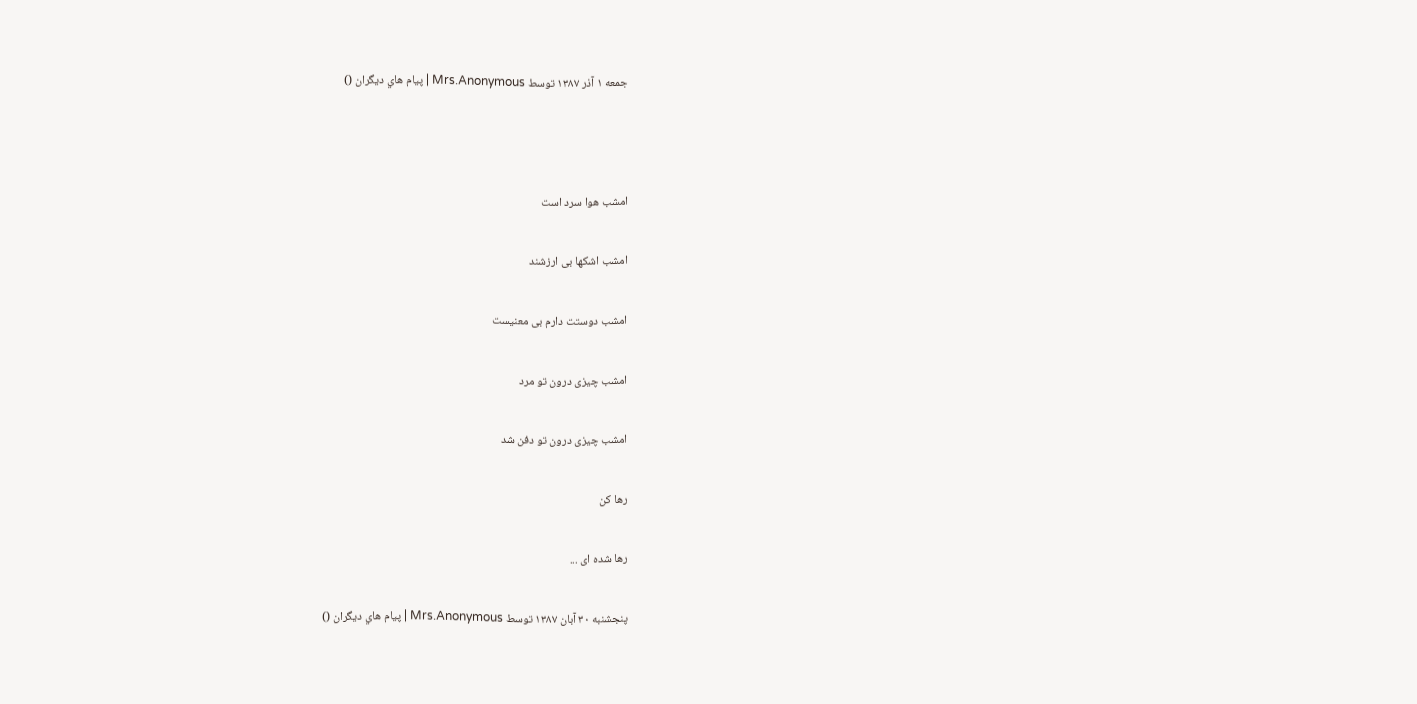جمعه ۱ آذر ۱۳۸٧ توسط Mrs.Anonymous | پيام هاي ديگران ()



امشب هوا سرد است

امشب اشکها بی ارزشند

امشب دوستت دارم بی معنیست

امشب چیزی درون تو مرد

امشب چیزی درون تو دفن شد

رها کن

رها شده ای ...

پنجشنبه ۳٠ آبان ۱۳۸٧ توسط Mrs.Anonymous | پيام هاي ديگران ()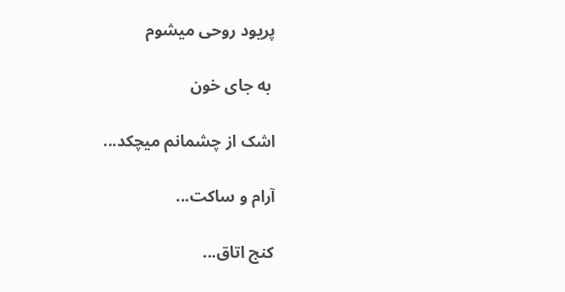پریود روحی میشوم

 به جای خون

اشک از چشمانم میچکد...

آرام و ساکت...

کنج اتاق...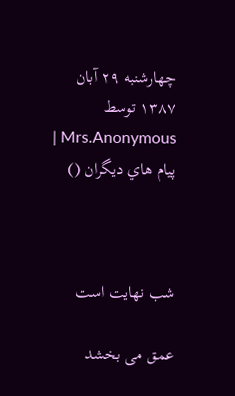چهارشنبه ٢٩ آبان ۱۳۸٧ توسط Mrs.Anonymous | پيام هاي ديگران ()



شب نهایت است

عمق می بخشد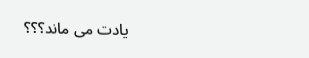یادت می ماند؟؟؟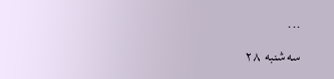...

سه‌شنبه ٢۸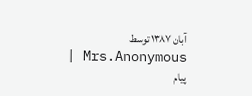آبان ۱۳۸٧ توسط Mrs.Anonymous | پيام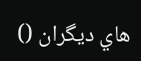هاي ديگران ()